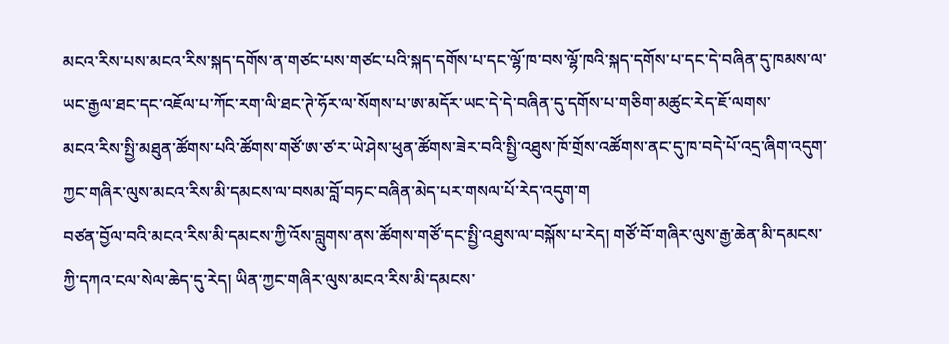མངའ་རིས་པས་མངའ་རིས་སྐད་དགོས་ན་གཙང་པས་གཙང་པའི་སྐད་དགོས་པ་དང་ལྷོ་ཁ་བས་ལྷོ་ཁའི་སྐད་དགོས་པ་དང་དེ་བཞིན་དུ་ཁམས་ལ་ཡང་རྒྱལ་ཐང་དང་འཇོལ་པ་ཀོང་རག་ལི་ཐང་ཊེ་ཧོར་ལ་སོགས་པ་ཨ་མདོར་ཡང་དེ་དེ་བཞིན་དུ་དགོས་པ་གཅིག་མཚུང་རེད་ཇོ་ལགས་
མངའ་རིས་སྤྱི་མཐུན་ཚོགས་པའི་ཚོགས་གཙོ་ཨ་ཙ་ར་ཡེ་ཤེས་ཕུན་ཚོགས་ཟེར་བའི་སྤྱི་འཐུས་ཁོ་གྲོས་འཚོགས་ནང་དུ་ཁ་བདེ་པོ་འདྲ་ཞིག་འདུག་ཀྱང་གཞིར་ལུས་མངའ་རིས་མི་དམངས་ལ་བསམ་བློ་བཏང་བཞིན་མེད་པར་གསལ་པོ་རེད་འདུག་ག
བཙན་བྱོལ་བའི་མངའ་རིས་མི་དམངས་ཀྱི་འོས་བླུགས་ནས་ཚོགས་གཙོ་དང་སྤྱི་འཐུས་ལ་བསྐོས་པ་རེད། གཙོ་བོ་གཞིར་ལུས་རྒྱ་ཆེན་མི་དམངས་ཀྱི་དཀའ་ངལ་སེལ་ཆེད་དུ་རེད། ཡིན་ཀྱང་གཞིར་ལུས་མངའ་རིས་མི་དམངས་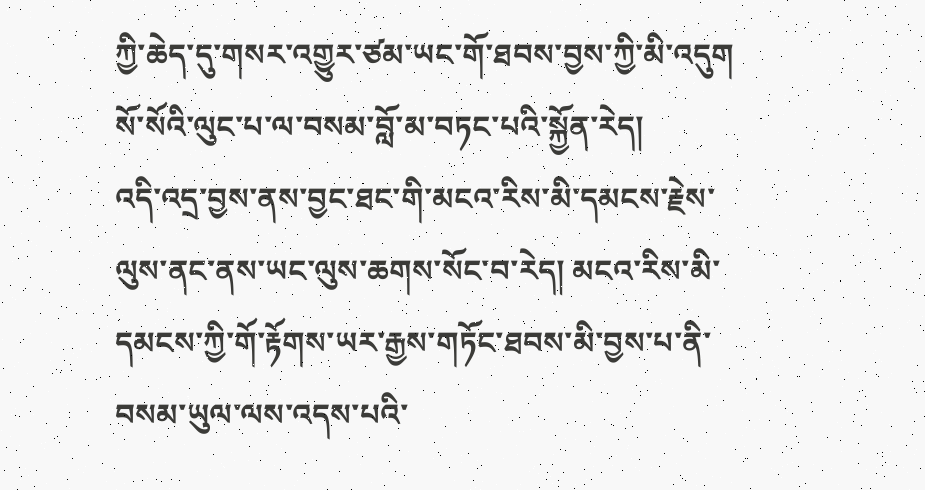ཀྱི་ཆེད་དུ་གསར་འགྱུར་ཙམ་ཡང་གོ་ཐབས་བྱས་ཀྱི་མི་འདུག སོ་སོའི་ལུང་པ་ལ་བསམ་བློ་མ་བཏང་པའི་སྐྱོན་རེད།
འདི་འདྲ་བྱས་ནས་བྱང་ཐང་གི་མངའ་རིས་མི་དམངས་རྗེས་ལུས་ནང་ནས་ཡང་ལུས་ཆགས་སོང་བ་རེད། མངའ་རིས་མི་དམངས་ཀྱི་གོ་རྟོགས་ཡར་རྒྱས་གཏོང་ཐབས་མི་བྱས་པ་ནི་བསམ་ཡུལ་ལས་འདས་པའི་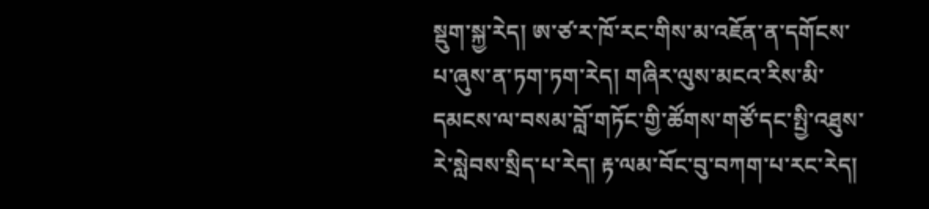སྡུག་སྐྱ་རེད། ཨ་ཙ་ར་ཁོ་རང་གིས་མ་འཇོན་ན་དགོངས་པ་ཞུས་ན་ཏག་ཏག་རེད། གཞིར་ལུས་མངའ་རིས་མི་དམངས་ལ་བསམ་བློ་གཏོང་གྱི་ཚོགས་གཙོ་དང་སྤྱི་འཐུས་རེ་སླེབས་སྲིད་པ་རེད། རྟ་ལམ་བོང་བུ་བཀག་པ་རང་རེད།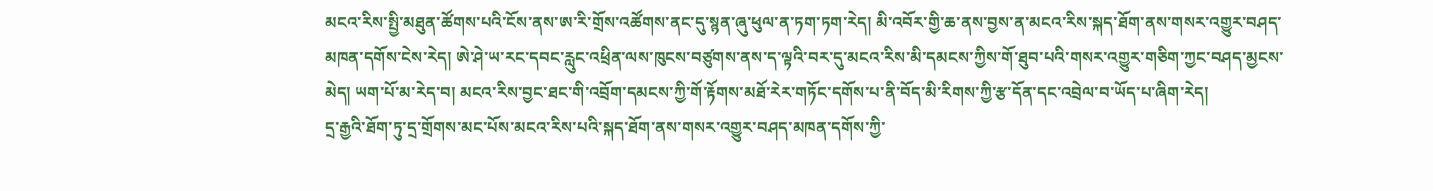མངའ་རིས་སྤྱི་མཐུན་ཚོགས་པའི་ངོས་ནས་ཨ་རི་གྲོས་འཚོགས་ནང་དུ་སྙན་ཞུ་ཕུལ་ན་ཏག་ཏག་རེད། མི་འབོར་གྱི་ཆ་ནས་བྱས་ན་མངའ་རིས་སྐད་ཐོག་ནས་གསར་འགྱུར་བཤད་མཁན་དགོས་ངེས་རེད། ཨེ་ཤེ་ཡ་རང་དབང་རླུང་འཕྲིན་ལས་ཁུངས་བཙུགས་ནས་ད་ལྟའི་བར་དུ་མངའ་རིས་མི་དམངས་ཀྱིས་གོ་ཐུབ་པའི་གསར་འགྱུར་གཅིག་ཀྱང་བཤད་མྱངས་མེད། ཡག་པོ་མ་རེད་བ། མངའ་རིས་བྱང་ཐང་གི་འབྲོག་དམངས་ཀྱི་གོ་རྟོགས་མཐོ་རེར་གཏོང་དགོས་པ་ནི་བོད་མི་རིགས་ཀྱི་རྩ་དོན་དང་འབྲེལ་བ་ཡོད་པ་ཞིག་རེད།
དྲ་རྒྱའི་ཐོག་ཏུ་དྲ་གྲོགས་མང་པོས་མངའ་རིས་པའི་སྐད་ཐོག་ནས་གསར་འགྱུར་བཤད་མཁན་དགོས་ཀྱི་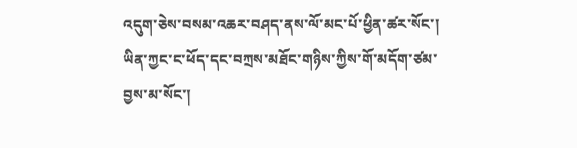འདུག་ཅེས་བསམ་འཆར་བཤད་ནས་ལོ་མང་པོ་ཕྱིན་ཚར་སོང་། ཡིན་ཀྱང་ང་ཕོད་དང་བཀྲས་མཐོང་གཉིས་ཀྱིས་གོ་མདོག་ཙམ་བྱས་མ་སོང་།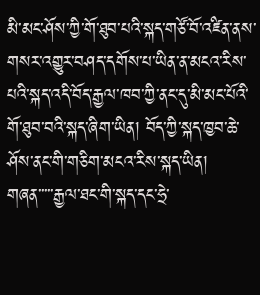མི་མང་ཤོས་ཀྱི་གོ་ཐུབ་པའི་སྐད་གཙོ་བོ་འཛིན་ནས་གསར་འགྱུར་བཤད་དགོས་པ་ཡིན་ན་མངའ་རིས་པའི་སྐད་འདི་བོད་རྒྱལ་ཁབ་ཀྱི་ནང་དུ་མི་མང་པོའི་གོ་ཐུབ་བའི་སྐད་ཞིག་ཡིན། བོད་ཀྱི་སྐད་ཁྱབ་ཆེ་ཤོས་ནང་གི་གཅིག་མངའ་རིས་སྐད་ཡིན། གཞན་་་་་རྒྱལ་ཐང་གི་སྐད་དང་ཧྲེ་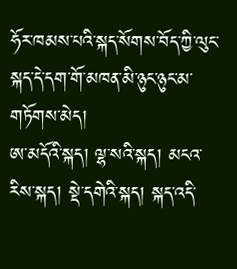ཧོར་ཁམས་པའི་སྐད་སོགས་བོད་ཀྱི་ལུང་སྐད་དེ་དག་གོ་མཁན་མི་ཉུང་ཉུང་མ་གཏོགས་མེད།
ཨ་མདོའི་སྐད། ལྷ་སའི་སྐད། མངའ་རིས་སྐད། སྡེ་དགེའི་སྐད། སྐད་འདི་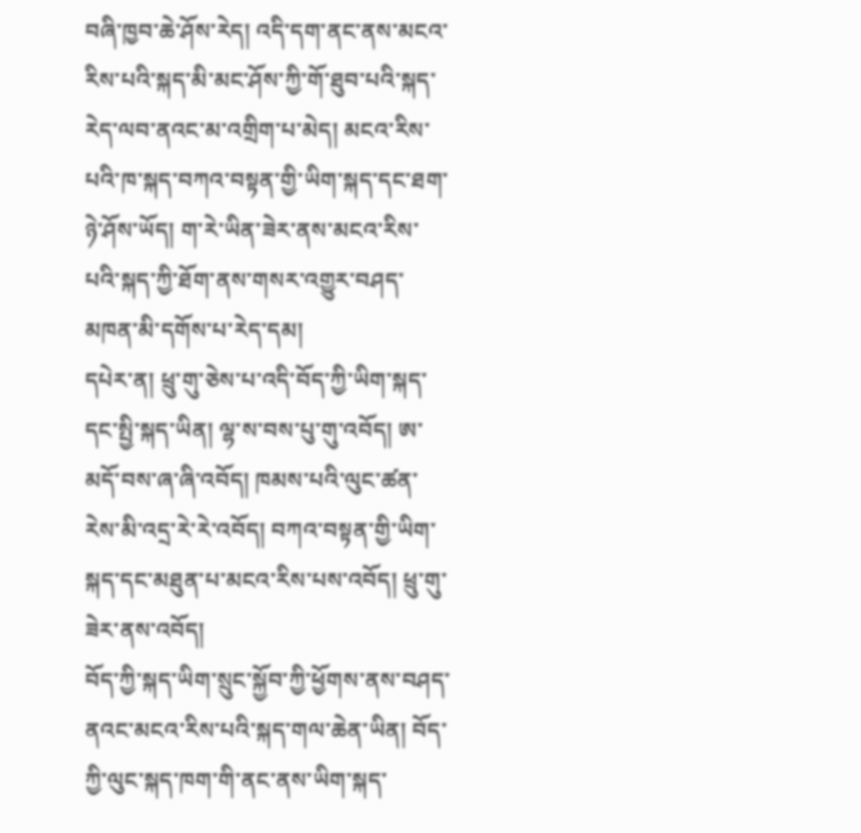བཞི་ཁྱབ་ཆེ་ཤོས་རེད། འདི་དག་ནང་ནས་མངའ་རིས་པའི་སྐད་མི་མང་ཤོས་ཀྱི་གོ་ཐུབ་པའི་སྐད་རེད་ལབ་ནའང་མ་འགྲིག་པ་མེད། མངའ་རིས་པའི་ཁ་སྐད་བཀའ་བསྟན་གྱི་ཡིག་སྐད་དང་ཐག་ཉེ་ཤོས་ཡོད། ག་རེ་ཡིན་ཟེར་ནས་མངའ་རིས་པའི་སྐད་ཀྱི་ཐོག་ནས་གསར་འགྱུར་བཤད་མཁན་མི་དགོས་པ་རེད་དམ།
དཔེར་ན། ཕྲུ་གུ་ཅེས་པ་འདི་བོད་ཀྱི་ཡིག་སྐད་དང་སྤྱི་སྐད་ཡིན། ལྷ་ས་བས་པུ་གུ་འབོད། ཨ་མདོ་བས་ཞ་ཞི་འབོད། ཁམས་པའི་ལུང་ཚན་རེས་མི་འདྲ་རེ་རེ་འབོད། བཀའ་བསྟན་གྱི་ཡིག་སྐད་དང་མཐུན་པ་མངའ་རིས་པས་འབོད། ཕྲུ་གུ་ཟེར་ནས་འབོད།
བོད་ཀྱི་སྐད་ཡིག་སྲུང་སྐྱོབ་ཀྱི་ཕྱོགས་ནས་བཤད་ནའང་མངའ་རིས་པའི་སྐད་གལ་ཆེན་ཡིན། བོད་ཀྱི་ལུང་སྐད་ཁག་གི་ནང་ནས་ཡིག་སྐད་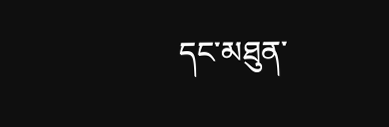དང་མཐུན་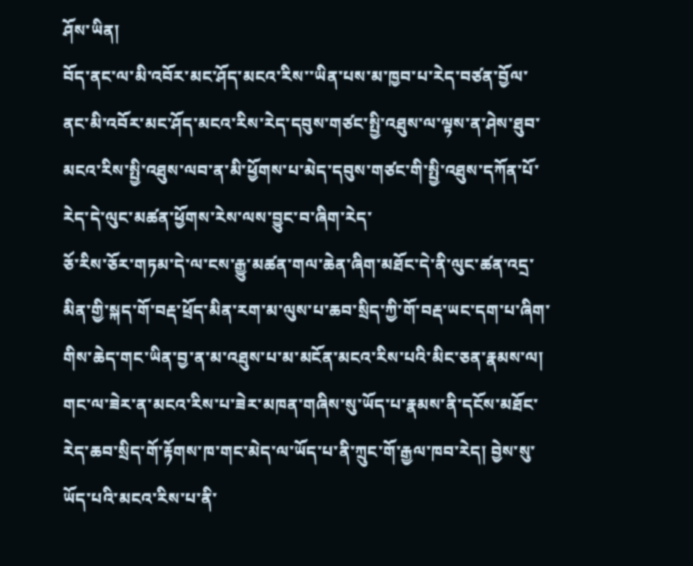ཤོས་ཡིན།
བོད་ནང་ལ་མི་འབོར་མང་ཤོད་མངའ་རིས་་ཡིན་པས་མ་ཁྱབ་པ་རེད་བཙན་བྱོལ་ནང་མི་འབོར་མང་ཤོད་མངའ་རིས་རེད་དབུས་གཙང་སྤྱི་འཐུས་ལ་ལྟས་ན་ཤེས་ཐུབ་མངའ་རིས་སྤྱི་འཐུས་ལབ་ན་མི་ཕྱོགས་པ་མེད་དབུས་གཙང་གི་སྤྱི་འཐུས་དཀོན་པོ་རེད་དེ་ལུང་མཚན་ཕྱོགས་རེས་ལས་བྱུང་བ་ཞིག་རེད་
ཅོ་རིས་ཅོར་གཏམ་དེ་ལ་ངས་རྒྱུ་མཚན་གལ་ཆེན་ཞིག་མཐོང་དེ་ནི་ལུང་ཚན་འདྲ་མིན་གྱི་སྐད་གོ་བརྡ་ཕྲོད་མིན་རག་མ་ལུས་པ་ཆབ་སྲིད་ཀྱི་གོ་བརྡ་ཡང་དག་པ་ཞིག་གིས་ཆེད་གང་ཡིན་བྱ་ན་མ་འཐུས་པ་མ་མངོན་མངའ་རིས་པའི་མིང་ཅན་རྣམས་ལ། གང་ལ་ཟེར་ན་མངའ་རིས་པ་ཟེར་མཁན་གཞིས་སུ་ཡོད་པ་རྣམས་ནི་དངོས་མཐོང་རེད་ཆབ་སྲིད་གོ་རྟོགས་ཁ་གང་མེད་ལ་ཡོད་པ་ནི་ཀྲུང་གོ་རྒྱལ་ཁབ་རེད། བྱེས་སུ་ཡོད་པའི་མངའ་རིས་པ་ནི་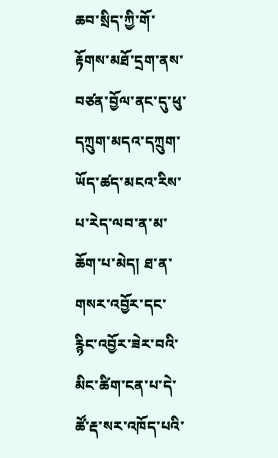ཆབ་སྲིད་ཀྱི་གོ་རྟོགས་མཐོ་དྲག་ནས་བཙན་བྱོལ་ནང་དུ་ཕུ་དཀྲུག་མདའ་དཀྲུག་ཡོད་ཚད་མངའ་རིས་པ་རེད་ལབ་ན་མ་ཆོག་པ་མེད། ཐ་ན་གསར་འབྱོར་དང་རྙིང་འབྱོར་ཟེར་བའི་མིང་ཚིག་ངན་པ་དེ་ཚོ་རྡ་སར་འཁོད་པའི་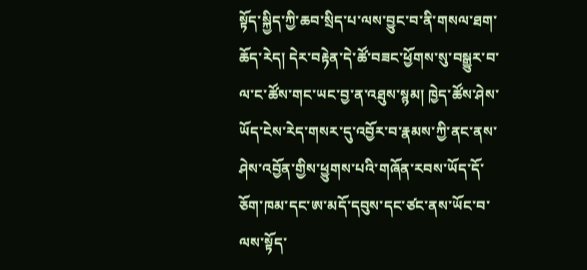སྟོད་སྐྱིད་ཀྱི་ཆབ་སྲིད་པ་ལས་བྱུང་བ་ནི་གསལ་ཐག་ཆོད་རེད། དེར་བརྟེན་དེ་ཚོ་བཟང་ཕྱོགས་སུ་བསྒྱུར་བ་ལ་ང་ཚོས་གང་ཡང་བྱ་ན་འཐུས་སྙམ། ཁྱེད་ཚོས་ཤེས་ཡོད་ངེས་རེད་གསར་དུ་འབྱོར་བ་རྣམས་ཀྱི་ནང་ནས་ཤེས་འབྱོན་གྱིས་ཕྱུགས་པའི་གཞོན་རབས་ཡོད་དོ་ཅོག་ཁམ་དང་ཨ་མདོ་དབུས་དང་ཙང་ནས་ཡོང་བ་ལས་སྟོད་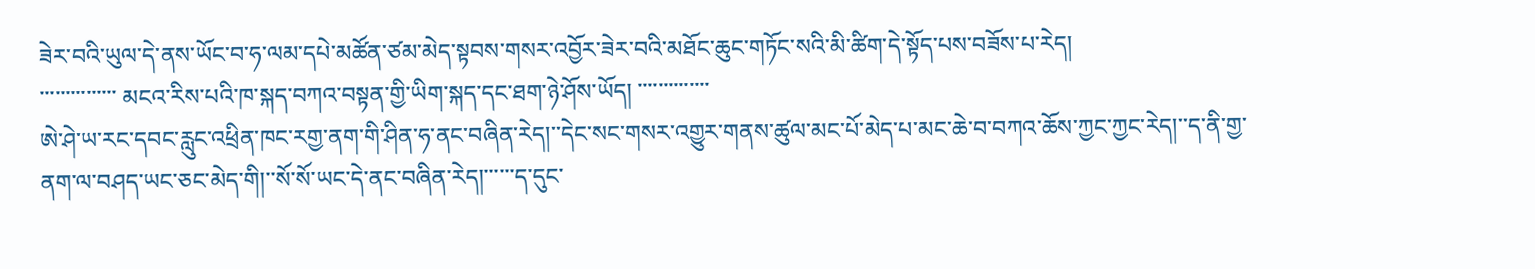ཟེར་བའི་ཡུལ་དེ་ནས་ཡོང་བ་ཧ་ལམ་དཔེ་མཚོན་ཙམ་མེད་སྟབས་གསར་འབྱོར་ཟེར་བའི་མཐོང་ཆུང་གཏོང་སའི་མི་ཚིག་དེ་སྟོད་པས་བཟོས་པ་རེད།
་་་་་་་་་་་་་་་ མངའ་རིས་པའི་ཁ་སྐད་བཀའ་བསྟན་གྱི་ཡིག་སྐད་དང་ཐག་ཉེ་ཤོས་ཡོད། ་་་་་་་་་་་་་་
ཨེ་ཤེ་ཡ་རང་དབང་རླུང་འཕྲིན་ཁང་རགྱ་ནག་གི་ཤིན་ཧ་ནང་བཞིན་རེད།་་དེང་སང་གསར་འགྱུར་གནས་ཚུལ་མང་པོ་མེད་པ་མང་ཆེ་བ་བཀའ་ཆོས་ཀྱང་ཀྱང་རེད།་་ད་ནི་གྱ་ནག་ལ་བཤད་ཡང་ཅང་མེད་གི།་་སོ་སོ་ཡང་དེ་ནང་བཞིན་རེད།་་་་་་ད་དུང་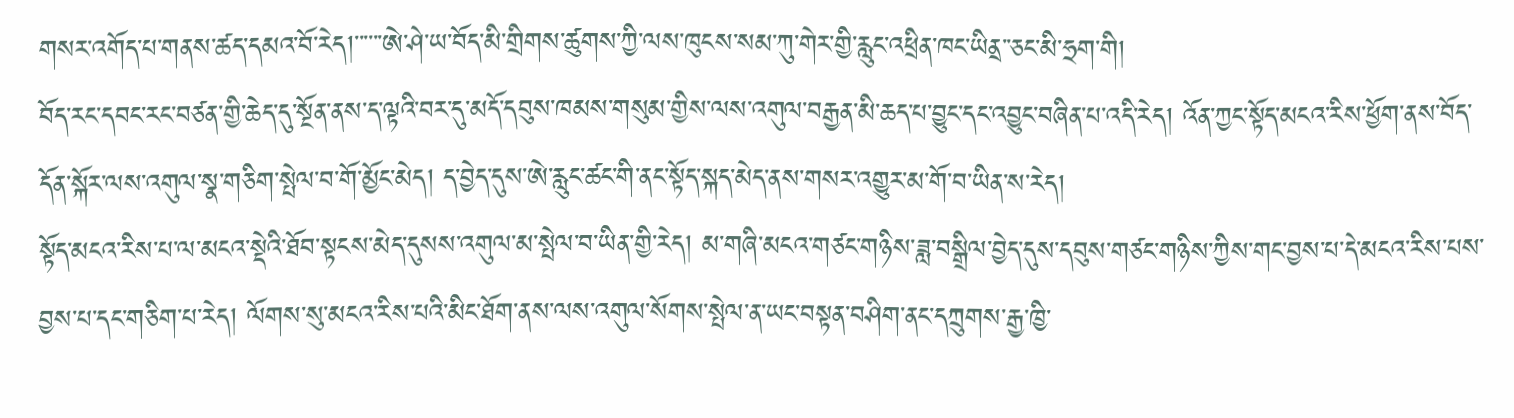གསར་འགོད་པ་གནས་ཚད་དམའ་བོ་རེད།་་་་་་ཨེ་ཤེ་ཡ་བོད་མི་གྲིགས་ཚུགས་ཀྱི་ལས་ཁུངས་སམ་ཀུ་གེར་གྱི་རླུང་འཕྲིན་ཁང་ཡིནྲ་་ཅང་མི་ཧྲག་གི།
བོད་རང་དབང་རང་བཙན་གྱི་ཆེད་དུ་སྔོན་ནས་ད་ལྟའི་བར་དུ་མདོ་དབུས་ཁམས་གསུམ་གྱིས་ལས་འགུལ་བརྒྱན་མི་ཆད་པ་བྱུང་དང་འབྱུང་བཞིན་པ་འདི་རེད། འོན་ཀྱང་སྟོད་མངའ་རིས་ཕྱོག་ནས་བོད་དོན་སྐོར་ལས་འགུལ་སྣ་གཅིག་སྤེལ་བ་གོ་མྱོང་མེད། ད་བྱེད་དུས་ཨེ་རླུང་ཚང་གི་ནང་སྟོད་སྐད་མེད་ནས་གསར་འགྱུར་མ་གོ་བ་ཡིན་ས་རེད།
སྟོད་མངའ་རིས་པ་ལ་མངའ་སྡེའི་ཐོབ་སྟངས་མེད་དུསས་འགུལ་མ་སྤེལ་བ་ཡིན་གྱི་རེད། མ་གཞི་མངའ་གཙང་གཉིས་ཟླ་བསྒྲིལ་བྱེད་དུས་དབུས་གཙང་གཉིས་ཀྱིས་གང་བྱས་པ་དེ་མངའ་རིས་པས་བྱས་པ་དང་གཅིག་པ་རེད། ལོགས་སུ་མངའ་རིས་པའི་མིང་ཐོག་ནས་ལས་འགུལ་སོགས་སྤེལ་ན་ཡང་བསྟན་བཤིག་ནང་དཀྲུགས་རྒྱ་ཁྱི་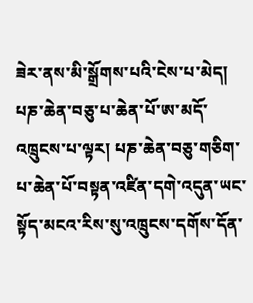ཟེར་ནས་མི་སྒྲོགས་པའི་ངེས་པ་མེད།
པཎ་ཆེན་བཅུ་པ་ཆེན་པོ་ཨ་མདོ་འཁྲུངས་པ་ལྟར། པཎ་ཆེན་བཅུ་གཅིག་པ་ཆེན་པོ་བསྟན་འཛིན་དགེ་འདུན་ཡང་སྟོད་མངའ་རིས་སུ་འཁྲུངས་དགོས་དོན་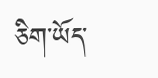ཅིག་ཡོད་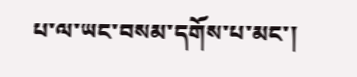པ་ལ་ཡང་བསམ་དགོས་པ་མང་།